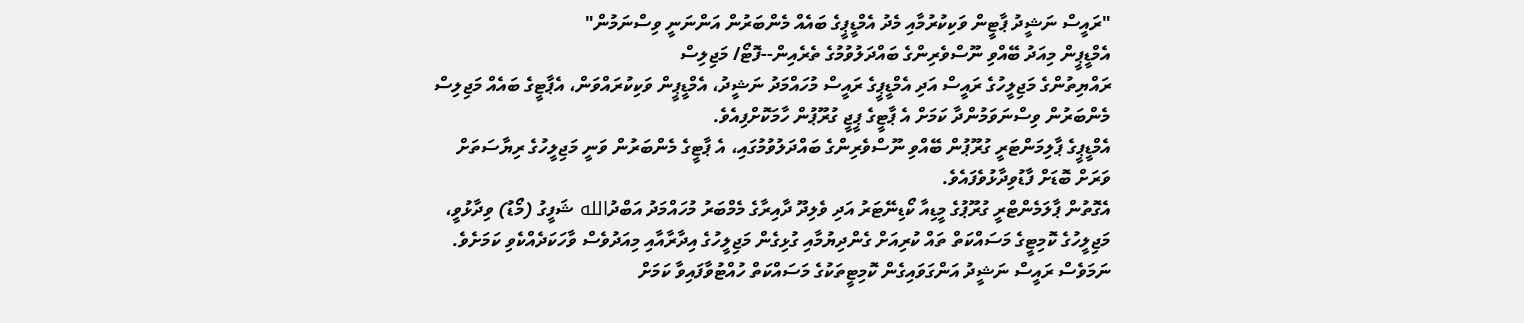"ރައީސް ނަޝީދު ޕާޓީން ވަކިކުރުމާއި މެދު އެމްޑީޕީގެ ބައެއް މެންބަރުން އަންނަނީ ވިސްނަމުން"
އެމްޑީޕީން މިއަދު ބޭއްވި ނޫސްވެރިންގެ ބައްދަލުވުމުގެ ތެރެއިން--ފޮޓޯ/ މަޖިލިސް
ރައްޔިތުންގެ މަޖިލީހުގެ ރައީސް އަދި އެމްޑީޕީގެ ރައީސް މުހައްމަދު ނަޝީދު، އެމްޑީޕީން ވަކިކުރައްވަން، އެޕާޓީގެ ބައެއް މަޖިލިސް މެންބަރުން ވިސްނަވަމުންދާ ކަމަށް އެ ޕާޓީގެ ޕީޖީ ގުރޫޕުން ހާމަކޮށްފިއެވެ.
އެމްޑީޕީގެ ޕާލިމަންޓަރީ ގުރޫޕުން ބޭއްވި ނޫސްވެރިންގެ ބައްދަލުވުމުގައި، އެ ޕާޓީގެ މެންބަރުން ވަނީ މަޖިލީހުގެ ރިޔާސަތަށް ވަރަށް ބޮޑަށް ފާޑުވިދާޅުވެފައެވެ.
އެގޮތުން ޕާލަމެންޓްރީ ގުރޫޕުގެ މީޑިއާ ކޯޑިނޭޓަރު އަދި ވެލިދޫ ދާއިރާގެ މެމްބަރު މުހައްމަދު އަބްދުالله ޝަފީގު (މޯޑު) ވިދާޅުވީ، މަޖިލީހުގެ ކޮމިޓީގެ މަސައްކަތް ތައް ކުރިއަށް ގެންދިޔުމާއި ގުޅިގެން މަޖިލީހުގެ އިދާރާއާއި މިއަދުވެސް ވާހަކަދެއްކެވި ކަމަށެވެ. ނަމަވެސް ރައީސް ނަޝީދު އަންގަވައިގެން ކޮމިޓީތަކުގެ މަސައްކަތް ހުއްޓުވާފައިވާ ކަމަށް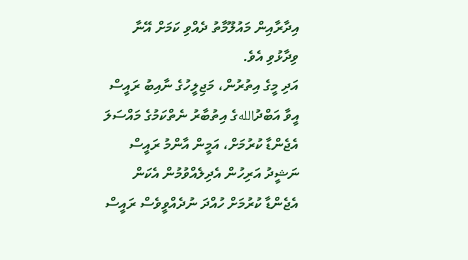އިދާރާއިން މައުލޫމާތު ދެއްވި ކަމަށް އޭނާ ވިދާޅުވި އެވެ.
އަދި މީގެ އިތުރުން، މަޖިލީހުގެ ނާއިބު ރައީސް އީވާ އަބްދުاللهގެ އިތުބާރު ނެތްކަމުގެ މައްސަލަ އެޖެންޑާ ކުރުމަށް، އަމީން އާންމު ރައީސް ނަޝީދު އަރިހުން އެދިލެއްވުމުން އެކަން އެޖެންޑާ ކުރުމަށް ހުއްދަ ނުދެއްވީވެސް ރައީސް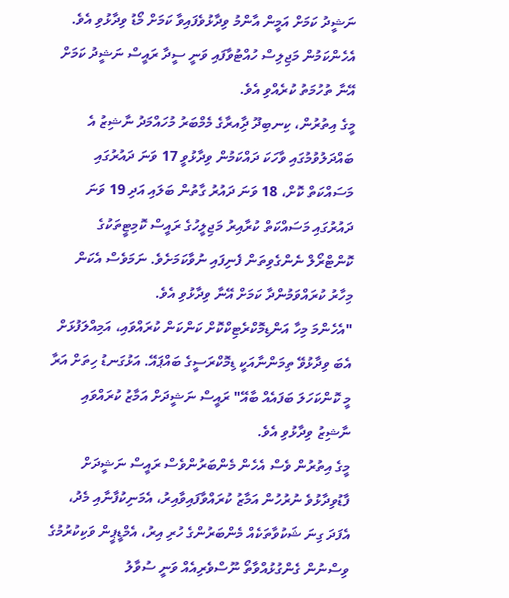ނަޝީދު ކަމަށް އަމީން އާންމު ވިދާޅުވެފައިވާ ކަމަށް މޯޑު ވިދާޅުވި އެވެ. އެހެންކަމުން މަޖިލިސް ހުއްޓުވާފައި ވަނީ ސީދާ ރައީސް ނަޝީދު ކަމަށް އޭނާ ތުހުމަތު ކުރެއްވި އެވެ.
މީގެ އިތުރުން، ކިނބިދޫ ދާިއރާގެ މެމްބަރު މުހައްމަދު ނާޝިޒު އެ ބައްދަލުވުމުގައި ވާހަކަ ދައްކަމުން ވިދާޅުވީ 17 ވަނަ ދައުރުގައި މަސައްކަތް ކޮށް، 18 ވަނަ ދައުރު ގާތުން ބަލައި އަދި 19 ވަނަ ދައުރުގައި މަސައްކަތް ކުރާއިރު މަޖިލީހުގެ ރައީސް ކޮމިޓީތަކުގެ ކޮންޓްރޯލް ނެންގެވިތަން ފެނިފައި ނުވާކަމަށެވެ. ނަމަވެސް އެކަން މިހާރު ކުރައްވަމުންދާ ކަމަށް އޭނާ ވިދާޅުވި އެވެ.
"އެހެންމަ މިހާ އަންޑިމޮކްރެޓިކްކޮށް ކަންކަން ކުރައްވައި، އަމިއްލަފުޅަށް އެބަ ވިދާޅުވޭ ތިމަންނާއަކީ ޑިމޮކްރަސީގެ ބައްޕައޭ. އަޅުގަނޑު ހިތަށް އަރާ މީ ކޮންކަހަލަ ބަފައެއް ބާއޭ" ރައީސް ނަޝީދަށް އަމާޒު ކުރައްވައި ނާޝިޒު ވިދާޅުވި އެވެ.
މީގެ އިތުރުން ވެސް އެހެން މެންބަރުންވެސް ރައީސް ނަޝީދަށް ފާޑުވިދާޅުވެ ނުރުހުން އަމާޒު ކުރައްވާފައިވާއިރު، އެމަނިކުފާނާއި މެދު، އެފަދަ ގިނަ ޝަކުވާތަކެއް މެންބަރުންގެ ހުރި އިރު، އެމްޑީޕީން ވަކިކުރުމުގެ ވިސްނުން ގެންގުޅުއްވާތޯ ނޫސްވެރިއެއް ވަނީ ސުވާލު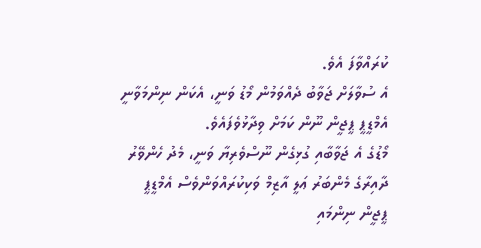ކުރައްވާފަ އެވެ.
އެ ސުވާލަށް ޖަވާބު ދެއްވަމުން މޯޑު ވަނީ، އެކަން ނިންމަވާނީ އެމްޑީޕީ ޕީޖީން ނޫން ކަމަށް ވިދާޅުވެފައެވެ.
މޯޑުގެ އެ ޖަވާބާއި ގުޅިގެން ނޫސްވެރިޔާ ވަނީ، މެދު ހެންވޭރު ދާއިރާގެ މެންބަރު ޢަލީ އާޒިމް ވަކިކުރައްވަންވެސް އެމްޑީޕީ ޕީޖީން ނިންމައި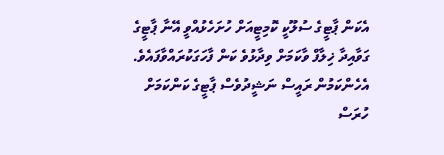އެކަން ޕާޓީގެ ސުލޫކީ ކޮމިޓީއަށް ހުށަހެޅުއްވީ އޭނާ ޕާޓީގެ ގަވާއިދާ ޚިލާފް ވާކަމަށް ވިދާޅުވެ ކަން ފާހަގަކުރައްވާފައެވެ. އެހެންކަމުން ރައީސް ނަޝީދުވެސް ޕާޓީގެ ކަންކަމަށް ހުރަސް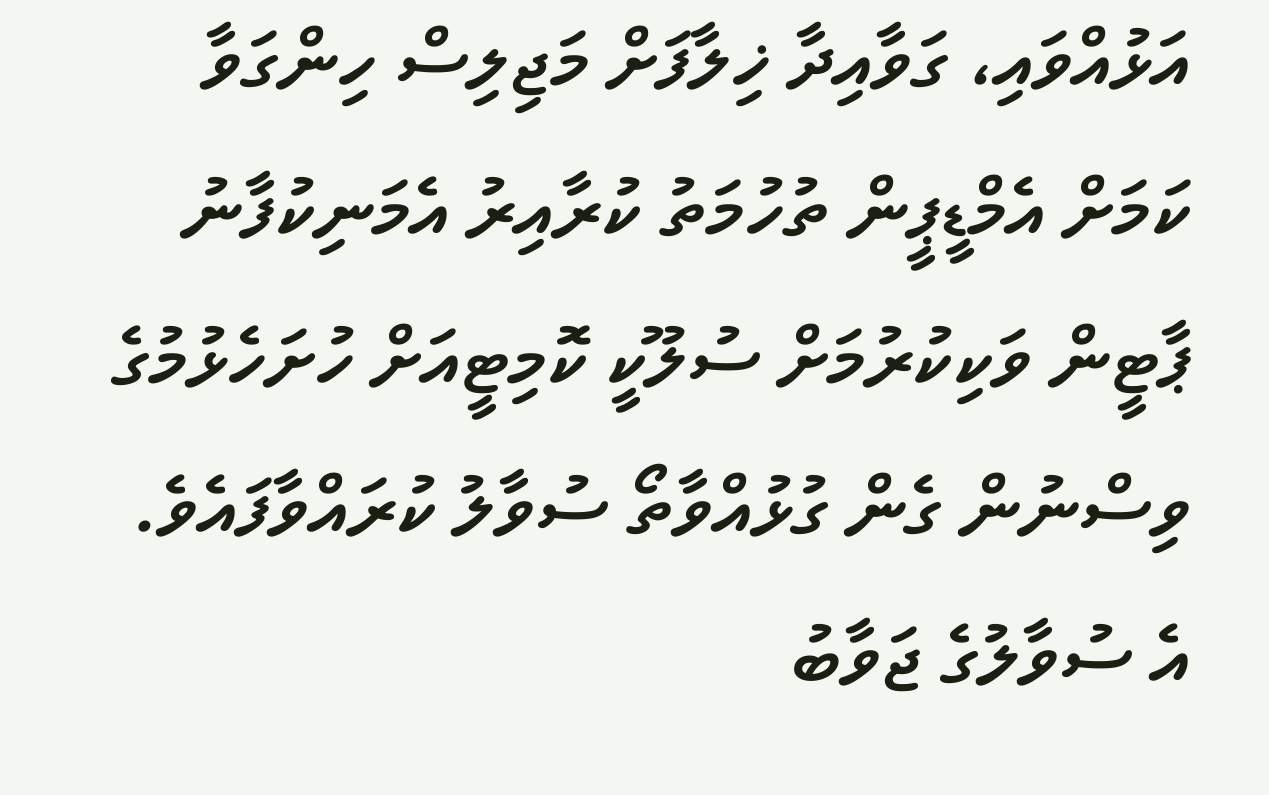އަޅުއްވައި، ގަވާއިދާ ޚިލާފަށް މަޖިލިސް ހިންގަވާ ކަމަށް އެމްޑީޕީން ތުހުމަތު ކުރާއިރު އެމަނިކުފާނު ޕާޓީން ވަކިކުރުމަށް ސުލޫކީ ކޮމިޓީއަށް ހުށަހެޅުމުގެ ވިސްނުން ގެން ގުޅުއްވާތޯ ސުވާލު ކުރައްވާފައެވެ.
އެ ސުވާލުގެ ޖަވާބު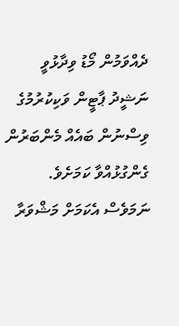ދެއްވަމުން މޯޑު ވިދާޅުވީ ނަޝީދު ޕާޓީން ވަކިކުރުމުގެ ވިސްނުން ބައެއް މެންބަރުން ގެންގުޅުއްވާ ކަމަށެވެ. ނަމަވެސް އެކަމަށް މަޝްވަރާ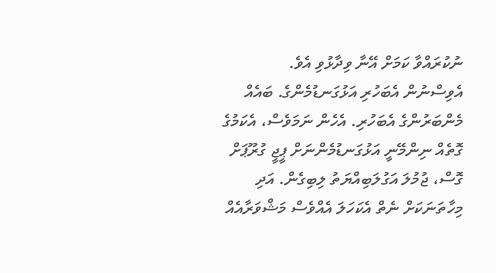ނުކުރައްވާ ކަމަށް އޭނާ ވިދާޅުވި އެވެ.
އެވިސްނުން އެބަހުރި އަޅުގަނޑުމެންގެ. ބައެއް މެންބަރުންގެ އެބަހުރި. އެހެން ނަމަވެސް، އެކަމުގެ ގޮތެއް ނިންމޭނީ އަޅުގަނޑުމެންނަށް ޕީޖީ ގުރޫޕަށް ގޮސް، ޖުމުލަ އަގުލަބިއްޔަތު ލިބިގެން. އަދި މިހާތަނަކަށް ނެތް އެކަހަލަ އެއްވެސް މަޝްވަރާއެއް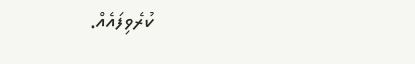ކުރެވިފައެއް.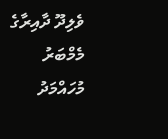ވެލިދޫ ދާއިރާގެ މެމްބަރު މުހައްމަދު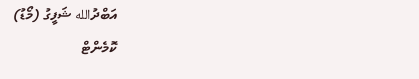އަބްދުالله ޝަފީގު (މޯޑު)
ކޮމެންޓް